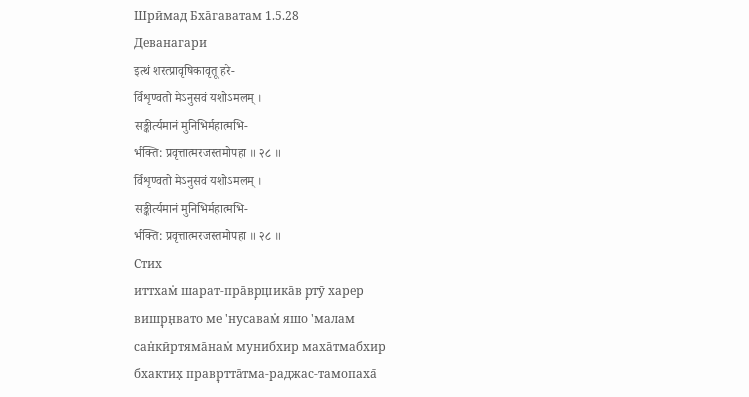Шрӣмад Бха̄гаватам 1.5.28
Деванагари
इत्थं शरत्प्रावृषिकावृतू हरे-
र्विशृण्वतो मेऽनुसवं यशोऽमलम् ।
सङ्कीर्त्यमानं मुनिभिर्महात्मभि-
र्भक्ति: प्रवृत्तात्मरजस्तमोपहा ॥ २८ ॥
र्विशृण्वतो मेऽनुसवं यशोऽमलम् ।
सङ्कीर्त्यमानं मुनिभिर्महात्मभि-
र्भक्ति: प्रवृत्तात्मरजस्तमोपहा ॥ २८ ॥
Стих
иттхам̇ шарат-пра̄вр̣ш̣ика̄в р̣тӯ харер
вишр̣н̣вато ме 'нусавам̇ яшо 'малам
сан̇кӣртяма̄нам̇ мунибхир маха̄тмабхир
бхактих̣ правр̣тта̄тма-раджас-тамопаха̄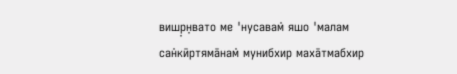вишр̣н̣вато ме 'нусавам̇ яшо 'малам
сан̇кӣртяма̄нам̇ мунибхир маха̄тмабхир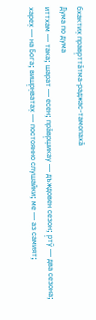бхактих̣ правр̣тта̄тма-раджас-тамопаха̄
Дума по дума
иттхам — така; шарат — есен; пра̄вр̣ш̣икау — дъждовен сезон; р̣тӯ — два сезона; харех̣ — на Бога; вишр̣н̣ватах̣ — постоянно слушайки; ме — аз самият;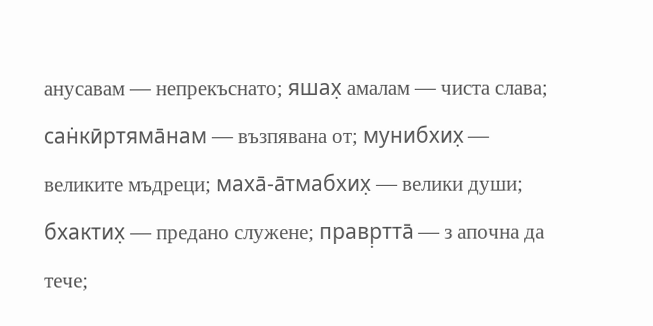анусавам — непрекъснато; яшах̣ амалам — чиста слава; сан̇кӣртяма̄нам — възпявана от; мунибхих̣ — великите мъдреци; маха̄-а̄тмабхих̣ — велики души; бхактих̣ — предано служене; правр̣тта̄ — з апочна да тече;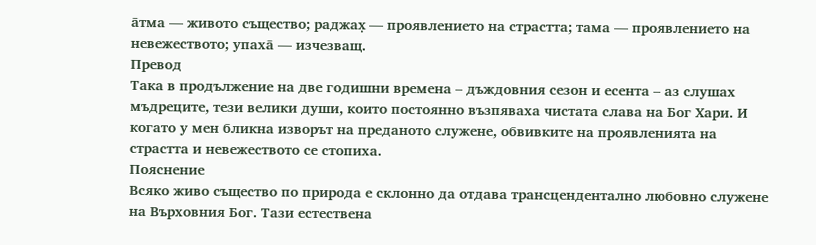а̄тма — живото същество; раджах̣ — проявлението на страстта; тама — проявлението на невежеството; упаха̄ — изчезващ.
Превод
Така в продължение на две годишни времена – дъждовния сезон и есента – аз слушах мъдреците, тези велики души, които постоянно възпяваха чистата слава на Бог Хари. И когато у мен бликна изворът на преданото служене, обвивките на проявленията на страстта и невежеството се стопиха.
Пояснение
Всяко живо същество по природа е склонно да отдава трансцендентално любовно служене на Върховния Бог. Тази естествена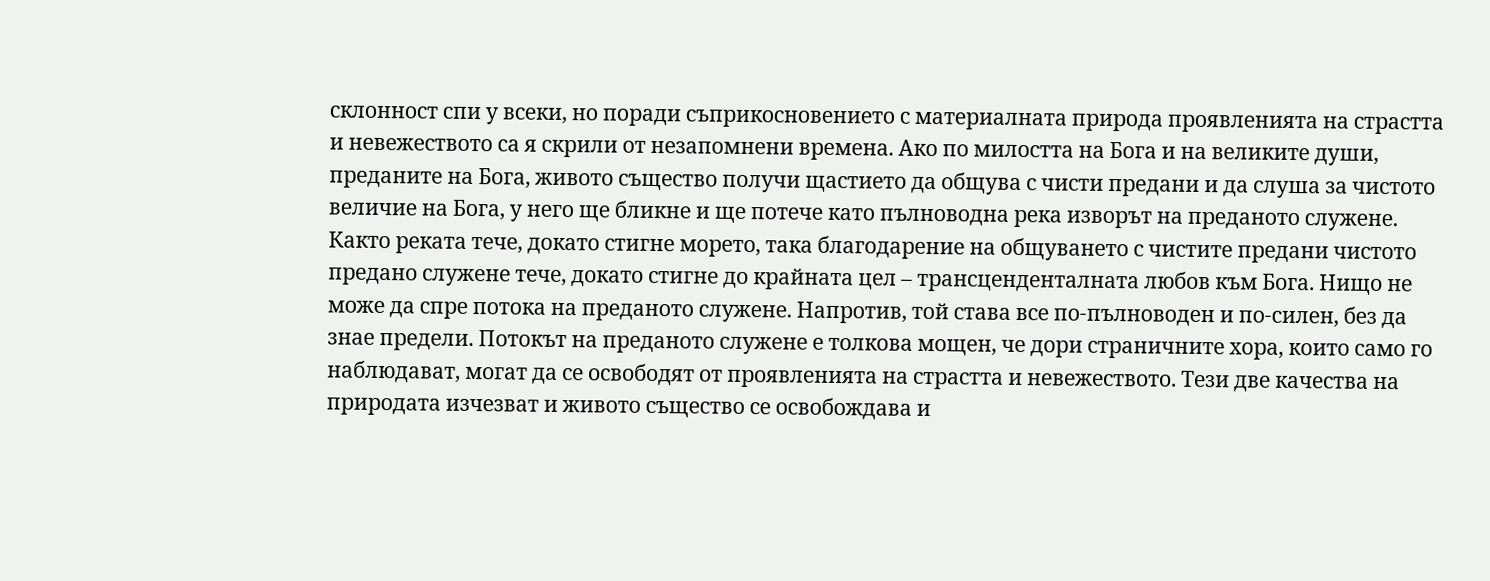склонност спи у всеки, но поради съприкосновението с материалната природа проявленията на страстта и невежеството са я скрили от незапомнени времена. Ако по милостта на Бога и на великите души, преданите на Бога, живото същество получи щастието да общува с чисти предани и да слуша за чистото величие на Бога, у него ще бликне и ще потече като пълноводна река изворът на преданото служене. Както реката тече, докато стигне морето, така благодарение на общуването с чистите предани чистото предано служене тече, докато стигне до крайната цел – трансценденталната любов към Бога. Нищо не може да спре потока на преданото служене. Напротив, той става все по-пълноводен и по-силен, без да знае предели. Потокът на преданото служене е толкова мощен, че дори страничните хора, които само го наблюдават, могат да се освободят от проявленията на страстта и невежеството. Тези две качества на природата изчезват и живото същество се освобождава и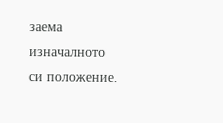заема изначалното си положение.